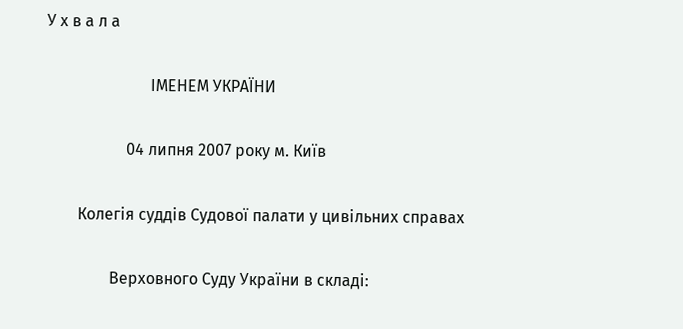У х в а л а

                          IМЕНЕМ УКРАЇНИ

                    04 липня 2007 року м. Київ

        Колегія суддів Судової палати у цивільних справах

                Верховного Суду України в складі: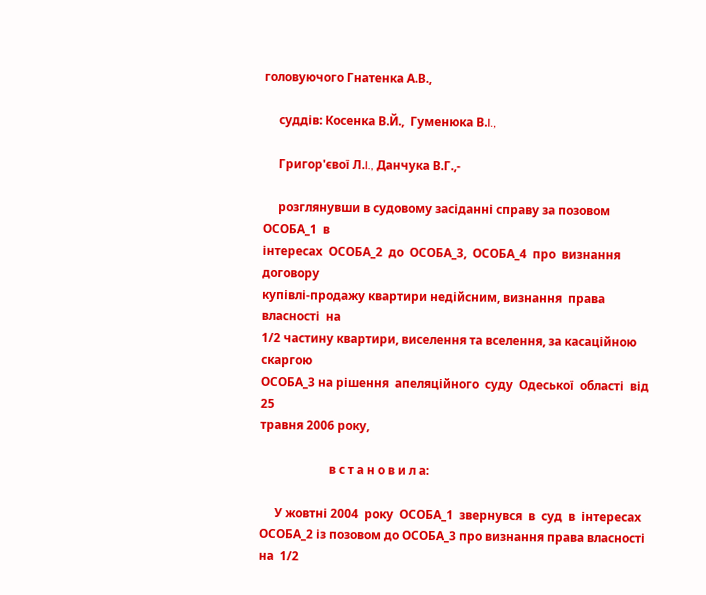головуючого Гнатенка А.В.,

     суддів: Косенка В.Й.,  Гуменюка В.I.,

     Григор'євої Л.I., Данчука В.Г.,-

     розглянувши в судовому засіданні справу за позовом ОСОБА_1  в
інтересах  ОСОБА_2  до  ОСОБА_3,  ОСОБА_4  про  визнання  договору
купівлі-продажу квартири недійсним, визнання  права  власності  на
1/2 частину квартири, виселення та вселення, за касаційною скаргою
ОСОБА_3 на рішення  апеляційного  суду  Одеської  області  від  25
травня 2006 року,

                       в с т а н о в и л а:

     У жовтні 2004  року  ОСОБА_1  звернувся  в  суд  в  інтересах
ОСОБА_2 із позовом до ОСОБА_3 про визнання права власності на  1/2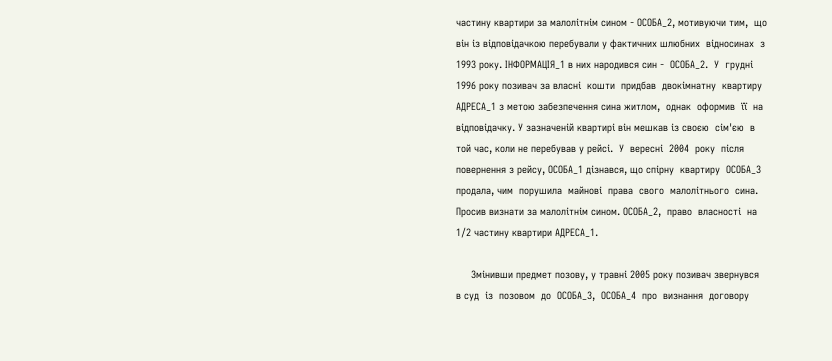частину квартири за малолітнім сином - ОСОБА_2, мотивуючи тим,  що
він із відповідачкою перебували у фактичних шлюбних  відносинах  з
1993 року. IНФОРМАЦIЯ_1 в них народився син -  ОСОБА_2.  У  грудні
1996 року позивач за власні  кошти  придбав  двокімнатну  квартиру
АДРЕСА_1 з метою забезпечення сина житлом,  однак  оформив  її  на
відповідачку. У зазначеній квартирі він мешкав із своєю  сім'єю  в
той час, коли не перебував у рейсі.  У  вересні  2004  року  після
повернення з рейсу, ОСОБА_1 дізнався, що спірну  квартиру  ОСОБА_3
продала, чим  порушила  майнові  права  свого  малолітнього  сина.
Просив визнати за малолітнім сином. ОСОБА_2,  право  власності  на
1/2 частину квартири АДРЕСА_1.

     Змінивши предмет позову, у травні 2005 року позивач звернувся
в суд  із  позовом  до  ОСОБА_3,  ОСОБА_4  про  визнання  договору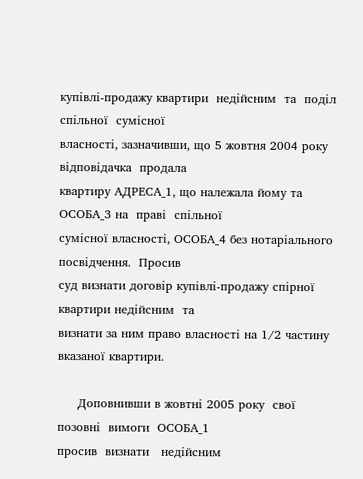купівлі-продажу квартири  недійсним  та  поділ  спільної  сумісної
власності, зазначивши, що 5 жовтня 2004 року відповідачка  продала
квартиру АДРЕСА_1, що належала йому та ОСОБА_3 на  праві  спільної
сумісної власності, ОСОБА_4 без нотаріального посвідчення.  Просив
суд визнати договір купівлі-продажу спірної квартири недійсним  та
визнати за ним право власності на 1/2 частину вказаної квартири.

     Доповнивши в жовтні 2005 року  свої  позовні  вимоги  ОСОБА_1
просив  визнати   недійсним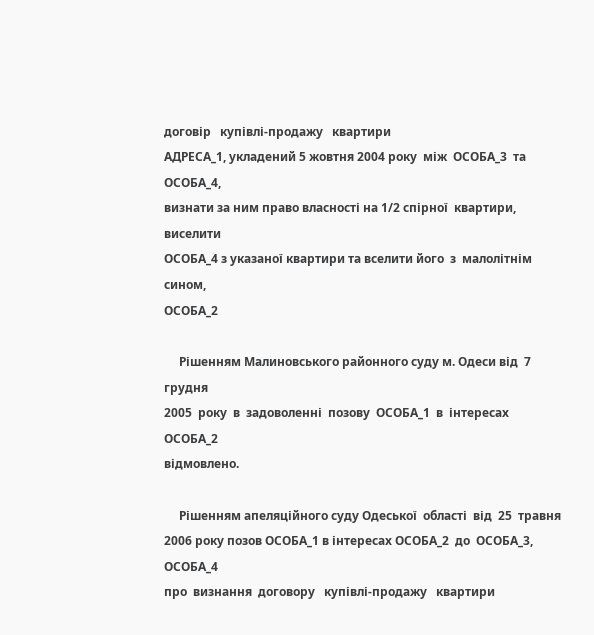договір   купівлі-продажу   квартири
АДРЕСА_1, укладений 5 жовтня 2004 року  між  ОСОБА_3  та  ОСОБА_4,
визнати за ним право власності на 1/2 спірної  квартири,  виселити
ОСОБА_4 з указаної квартири та вселити його  з  малолітнім  сином,
ОСОБА_2

     Рішенням Малиновського районного суду м. Одеси від  7  грудня
2005  року  в  задоволенні  позову  ОСОБА_1  в  інтересах  ОСОБА_2
відмовлено.

     Рішенням апеляційного суду Одеської  області  від  25  травня
2006 року позов ОСОБА_1 в інтересах ОСОБА_2  до  ОСОБА_3,  ОСОБА_4
про  визнання  договору   купівлі-продажу   квартири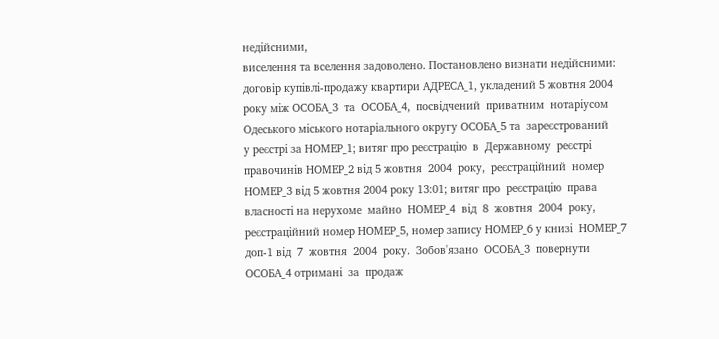недійсними,
виселення та вселення задоволено. Постановлено визнати недійсними:
договір купівлі-продажу квартири АДРЕСА_1, укладений 5 жовтня 2004
року між ОСОБА_3  та  ОСОБА_4,  посвідчений  приватним  нотаріусом
Одеського міського нотаріального округу ОСОБА_5 та  зареєстрований
у реєстрі за НОМЕР_1; витяг про реєстрацію  в  Державному  реєстрі
правочинів НОМЕР_2 від 5 жовтня  2004  року,  реєстраційний  номер
НОМЕР_3 від 5 жовтня 2004 року 13:01; витяг про  реєстрацію  права
власності на нерухоме  майно  НОМЕР_4  від  8  жовтня  2004  року,
реєстраційний номер НОМЕР_5, номер запису НОМЕР_6 у книзі  НОМЕР_7
доп-1 від  7  жовтня  2004  року.  Зобов'язано  ОСОБА_3  повернути
ОСОБА_4 отримані  за  продаж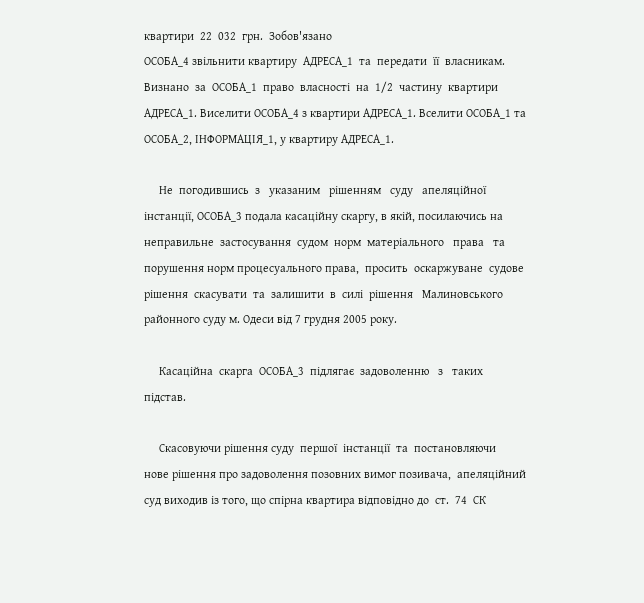квартири  22  032  грн.  Зобов'язано
ОСОБА_4 звільнити квартиру  АДРЕСА_1  та  передати  її  власникам.
Визнано  за  ОСОБА_1  право  власності  на  1/2  частину  квартири
АДРЕСА_1. Виселити ОСОБА_4 з квартири АДРЕСА_1. Вселити ОСОБА_1 та
ОСОБА_2, IНФОРМАЦIЯ_1, у квартиру АДРЕСА_1.

     Не  погодившись  з   указаним   рішенням   суду   апеляційної
інстанції, ОСОБА_3 подала касаційну скаргу, в якій, посилаючись на
неправильне  застосування  судом  норм  матеріального   права   та
порушення норм процесуального права,  просить  оскаржуване  судове
рішення  скасувати  та  залишити  в  силі  рішення   Малиновського
районного суду м. Одеси від 7 грудня 2005 року.

     Касаційна  скарга  ОСОБА_3  підлягає  задоволенню   з   таких
підстав.

     Скасовуючи рішення суду  першої  інстанції  та  постановляючи
нове рішення про задоволення позовних вимог позивача,  апеляційний
суд виходив із того, що спірна квартира відповідно до  ст.  74  СК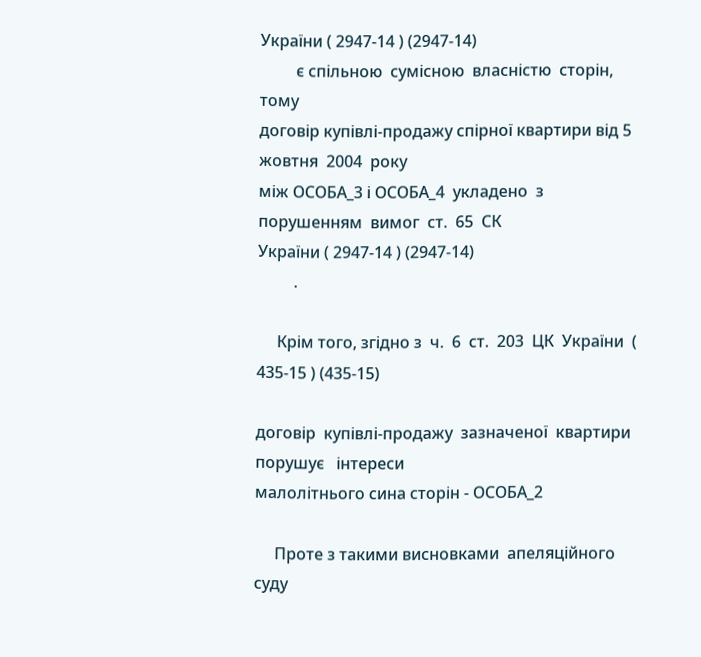України ( 2947-14 ) (2947-14)
         є спільною  сумісною  власністю  сторін,  тому
договір купівлі-продажу спірної квартири від 5  жовтня  2004  року
між ОСОБА_3 і ОСОБА_4  укладено  з  порушенням  вимог  ст.  65  СК
України ( 2947-14 ) (2947-14)
         .

     Крім того, згідно з  ч.  6  ст.  203  ЦК  України  ( 435-15 ) (435-15)

договір  купівлі-продажу  зазначеної  квартири  порушує   інтереси
малолітнього сина сторін - ОСОБА_2

     Проте з такими висновками  апеляційного  суду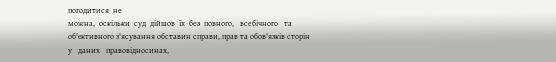погодитися  не
можна,  оскільки  суд  дійшов  їх  без  повного,   всебічного   та
об'єктивного з'ясування обставин справи, прав та обов'язків сторін
у   даних   правовідносинах,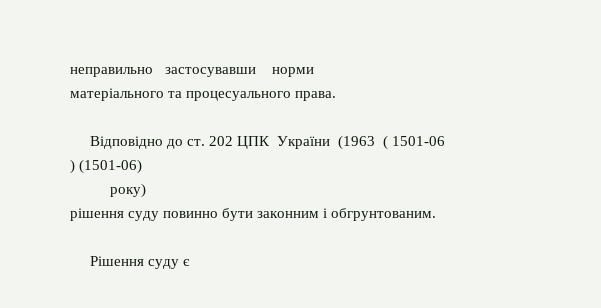неправильно   застосувавши    норми
матеріального та процесуального права.

     Відповідно до ст. 202 ЦПК  України  (1963  ( 1501-06 ) (1501-06)
          року)
рішення суду повинно бути законним і обгрунтованим.

     Рішення суду є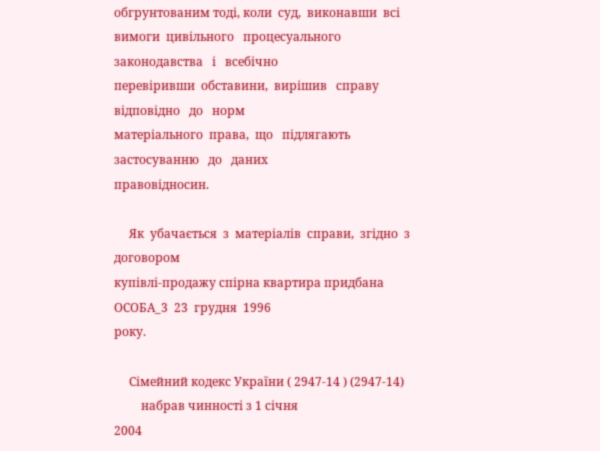обгрунтованим тоді, коли  суд,  виконавши  всі
вимоги  цивільного   процесуального   законодавства   і   всебічно
перевіривши  обставини,  вирішив   справу   відповідно   до   норм
матеріального  права,  що   підлягають   застосуванню   до   даних
правовідносин.

     Як  убачається  з  матеріалів  справи,  згідно  з   договором
купівлі-продажу спірна квартира придбана ОСОБА_3  23  грудня  1996
року.

     Сімейний кодекс України ( 2947-14 ) (2947-14)
         набрав чинності з 1 січня
2004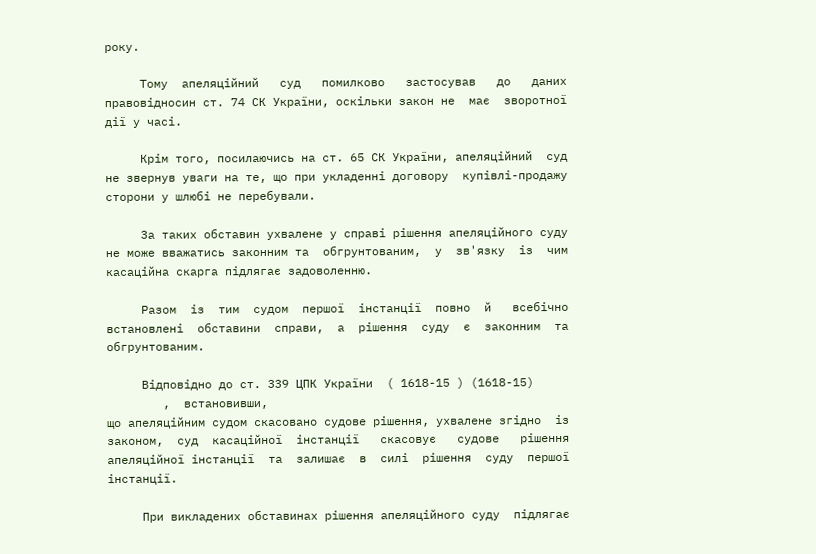року.

     Тому  апеляційний   суд   помилково   застосував   до   даних
правовідносин ст. 74 СК України, оскільки закон не  має  зворотної
дії у часі.

     Крім того, посилаючись на ст. 65 СК України, апеляційний  суд
не звернув уваги на те, що при укладенні договору  купівлі-продажу
сторони у шлюбі не перебували.

     За таких обставин ухвалене у справі рішення апеляційного суду
не може вважатись законним та  обгрунтованим,  у  зв'язку  із  чим
касаційна скарга підлягає задоволенню.

     Разом  із  тим  судом  першої  інстанції  повно  й   всебічно
встановлені  обставини  справи,  а  рішення  суду  є  законним  та
обгрунтованим.

     Відповідно до ст. 339 ЦПК України  ( 1618-15 ) (1618-15)
        ,  встановивши,
що апеляційним судом скасовано судове рішення, ухвалене згідно  із
законом,  суд  касаційної  інстанції   скасовує   судове   рішення
апеляційної інстанції  та  залишає  в  силі  рішення  суду  першої
інстанції.

     При викладених обставинах рішення апеляційного суду  підлягає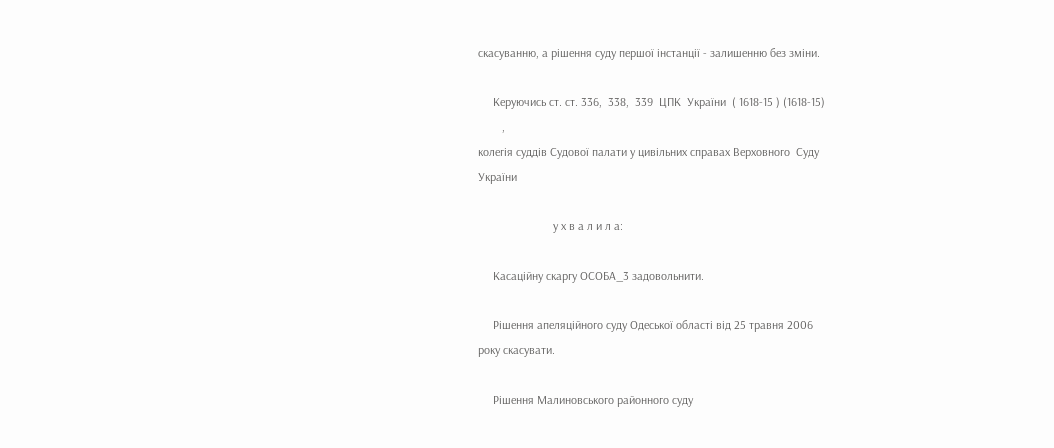скасуванню, а рішення суду першої інстанції - залишенню без зміни.

     Керуючись ст. ст. 336,  338,  339  ЦПК  України  ( 1618-15 ) (1618-15)
        ,
колегія суддів Судової палати у цивільних справах Верховного  Суду
України

                         у х в а л и л а:

     Касаційну скаргу ОСОБА_3 задовольнити.

     Рішення апеляційного суду Одеської області від 25 травня 2006
року скасувати.

     Рішення Малиновського районного суду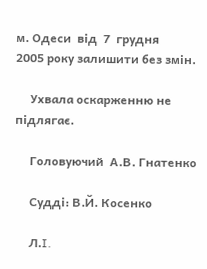м. Одеси  від  7  грудня
2005 року залишити без змін.

     Ухвала оскарженню не підлягає.

     Головуючий  А.В. Гнатенко

     Судді: В.Й. Косенко

     Л.I.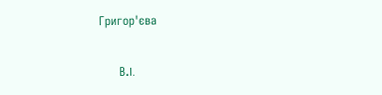Григор'єва

     В.I.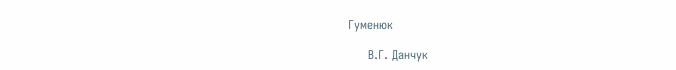Гуменюк

     В.Г. Данчук